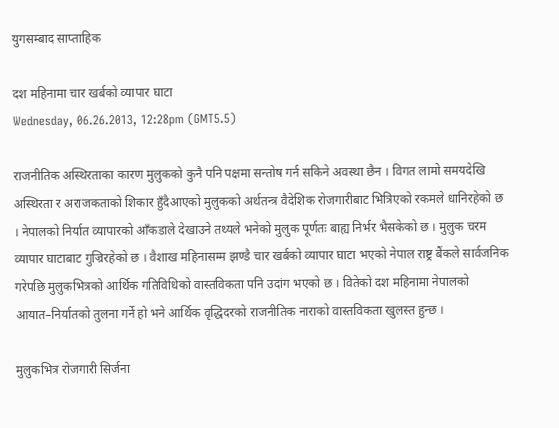युगसम्बाद साप्ताहिक

दश महिनामा चार खर्बको व्यापार घाटा
Wednesday, 06.26.2013, 12:28pm (GMT5.5)

राजनीतिक अस्थिरताका कारण मुलुकको कुनै पनि पक्षमा सन्तोष गर्न सकिने अवस्था छैन । विगत लामो समयदेखि अस्थिरता र अराजकताको शिकार हुँदैआएको मुलुकको अर्थतन्त्र वैदेशिक रोजगारीबाट भित्रिएको रकमले धानिरहेको छ । नेपालको निर्यात व्यापारको आँकडाले देखाउने तथ्यले भनेको मुलुक पूर्णतः बाह्य निर्भर भैसकेको छ । मुलुक चरम व्यापार घाटाबाट गुज्रिरहेको छ । वैशाख महिनासम्म झण्डै चार खर्बको व्यापार घाटा भएको नेपाल राष्ट्र बैंकले सार्वजनिक गरेपछि मुलुकभित्रको आर्थिक गतिविधिको वास्तविकता पनि उदांग भएको छ । वितेको दश महिनामा नेपालको आयात–निर्यातको तुलना गर्ने हो भने आर्थिक वृद्धिदरको राजनीतिक नाराको वास्तविकता खुलस्त हुन्छ ।

मुलुकभित्र रोजगारी सिर्जना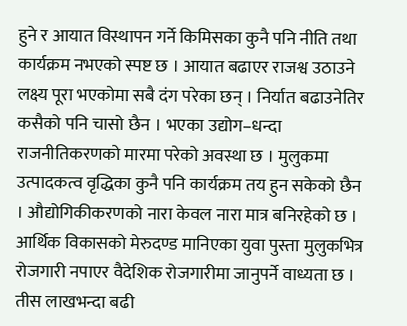हुने र आयात विस्थापन गर्ने किमिसका कुनै पनि नीति तथा कार्यक्रम नभएको स्पष्ट छ । आयात बढाएर राजश्व उठाउने लक्ष्य पूरा भएकोमा सबै दंग परेका छन् । निर्यात बढाउनेतिर कसैको पनि चासो छैन । भएका उद्योग–धन्दा राजनीतिकरणको मारमा परेको अवस्था छ । मुलुकमा उत्पादकत्व वृद्धिका कुनै पनि कार्यक्रम तय हुन सकेको छैन । औद्योगिकीकरणको नारा केवल नारा मात्र बनिरहेको छ । आर्थिक विकासको मेरुदण्ड मानिएका युवा पुस्ता मुलुकभित्र रोजगारी नपाएर वैदेशिक रोजगारीमा जानुपर्ने वाध्यता छ । तीस लाखभन्दा बढी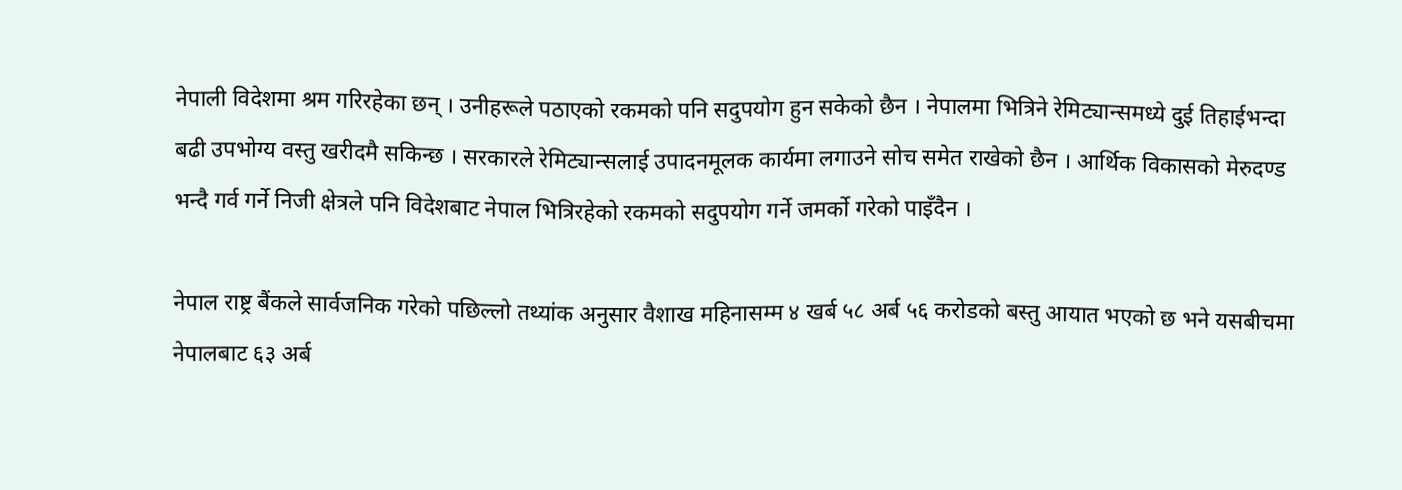नेपाली विदेशमा श्रम गरिरहेका छन् । उनीहरूले पठाएको रकमको पनि सदुपयोग हुन सकेको छैन । नेपालमा भित्रिने रेमिट्यान्समध्ये दुई तिहाईभन्दा बढी उपभोग्य वस्तु खरीदमै सकिन्छ । सरकारले रेमिट्यान्सलाई उपादनमूलक कार्यमा लगाउने सोच समेत राखेको छैन । आर्थिक विकासको मेरुदण्ड भन्दै गर्व गर्ने निजी क्षेत्रले पनि विदेशबाट नेपाल भित्रिरहेको रकमको सदुपयोग गर्ने जमर्को गरेको पाइँदैन ।

नेपाल राष्ट्र बैंकले सार्वजनिक गरेको पछिल्लो तथ्यांक अनुसार वैशाख महिनासम्म ४ खर्ब ५८ अर्ब ५६ करोडको बस्तु आयात भएको छ भने यसबीचमा नेपालबाट ६३ अर्ब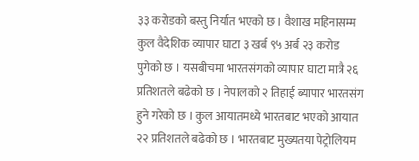३३ करोडको बस्तु निर्यात भएको छ । वैशाख महिनासम्म कुल वैदेशिक व्यापार घाटा ३ खर्ब ९५ अर्ब २३ करोड पुगेको छ । यसबीचमा भारतसंगको व्यापार घाटा मात्रै २६ प्रतिशतले बढेको छ । नेपालको २ तिहाई ब्यापार भारतसंग हुने गरेको छ । कुल आयातमध्ये भारतबाट भएको आयात २२ प्रतिशतले बढेको छ । भारतबाट मुख्यतया पेट्रोलियम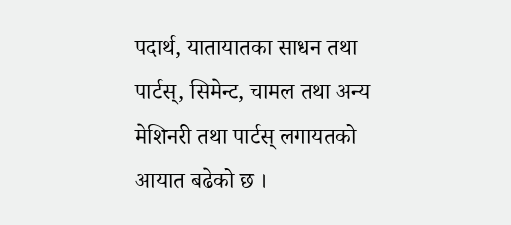पदार्थ, यातायातका साधन तथा पार्टस्, सिमेन्ट, चामल तथा अन्य मेशिनरी तथा पार्टस् लगायतको आयात बढेको छ ।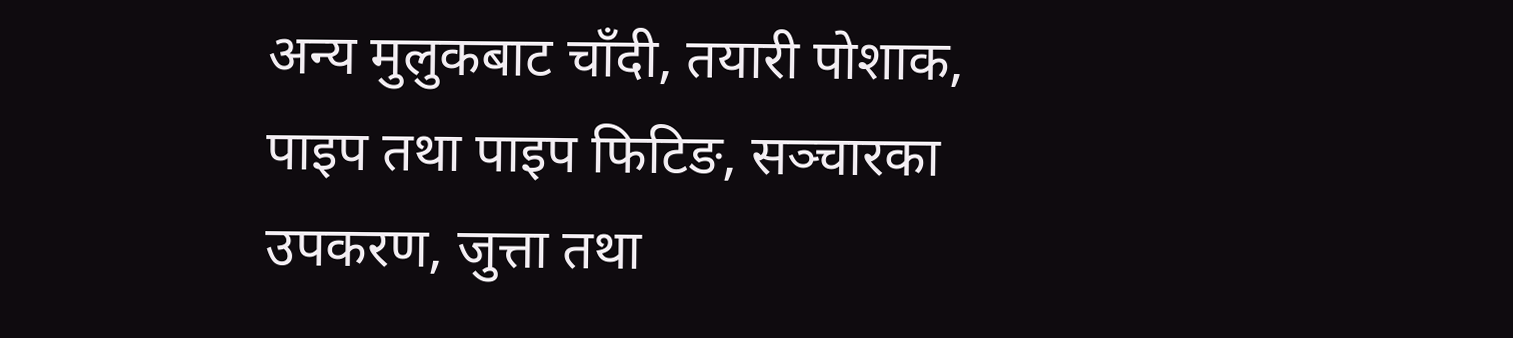अन्य मुलुकबाट चाँदी, तयारी पोशाक, पाइप तथा पाइप फिटिङ, सञ्चारका उपकरण, जुत्ता तथा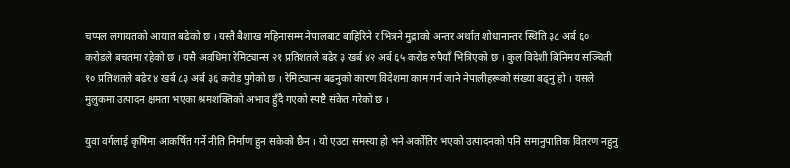चप्पल लगायतको आयात बढेको छ । यस्तै बैशाख महिनासम्म नेपालबाट बाहिरिने र भित्रने मुद्राको अन्तर अर्थात शोधानान्तर स्थिति ३८ अर्ब ६० करोडले बचतमा रहेको छ । यसै अवधिमा रेमिट्यान्स २१ प्रतिशतले बढेर ३ खर्ब ४२ अर्ब ६५ करोड रुपैयाँ भित्रिएको छ । कुल विदेशी बिनिमय सञ्चिती १० प्रतिशतले बढेर ४ खर्ब ८३ अर्ब ३६ करोड पुगेको छ । रेमिट्यान्स बढनुको कारण विदेशमा काम गर्न जाने नेपालीहरूको संख्या बढ्नु हो । यसले मुलुकमा उत्पादन क्षमता भएका श्रमशक्तिको अभाव हुँदै गएको स्पष्टै संकेत गरेको छ ।

युवा वर्गलाई कृषिमा आकर्षित गर्ने नीति निर्माण हुन सकेको छैन । यो एउटा समस्या हो भने अर्कोतिर भएको उत्पादनको पनि समानुपातिक वितरण नहुनु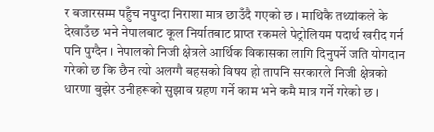र बजारसम्म पहुँच नपुग्दा निराशा मात्र छाउँदै गएको छ । माथिकै तथ्यांकले के देखाउँछ भने नेपालबाट कूल निर्यातबाट प्राप्त रकमले पेट्रोलियम पदार्थ खरीद गर्न पनि पुग्दैन । नेपालको निजी क्षेत्रले आर्थिक विकासका लागि दिनुपर्ने जति योगदान गरेको छ कि छैन त्यो अलग्गै बहसको विषय हो तापनि सरकारले निजी क्षेत्रको धारणा बुझेर उनीहरूको सुझाव ग्रहण गर्ने काम भने कमै मात्र गर्ने गरेको छ ।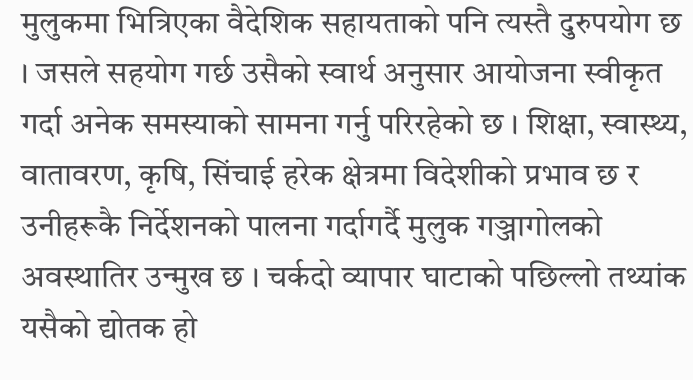मुलुकमा भित्रिएका वैदेशिक सहायताको पनि त्यस्तै दुरुपयोग छ । जसले सहयोग गर्छ उसैको स्वार्थ अनुसार आयोजना स्वीकृत गर्दा अनेक समस्याको सामना गर्नु परिरहेको छ । शिक्षा, स्वास्थ्य, वातावरण, कृषि, सिंचाई हरेक क्षेत्रमा विदेशीको प्रभाव छ र उनीहरूकै निर्देशनको पालना गर्दागर्दै मुलुक गञ्जागोलको अवस्थातिर उन्मुख छ । चर्कदो व्यापार घाटाको पछिल्लो तथ्यांक यसैको द्योतक हो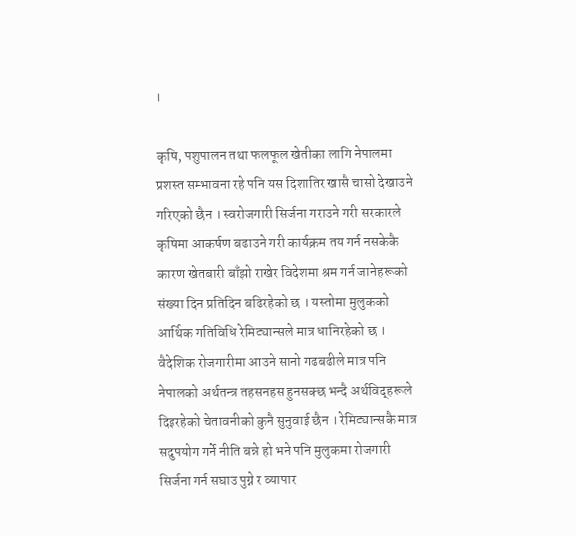।

कृषि, पशुपालन तथा फलफूल खेतीका लागि नेपालमा प्रशस्त सम्भावना रहे पनि यस दिशातिर खासै चासो देखाउने गरिएको छैन । स्वरोजगारी सिर्जना गराउने गरी सरकारले कृषिमा आकर्षण बढाउने गरी कार्यक्रम तय गर्न नसकेकै कारण खेतबारी बाँझो राखेर विदेशमा श्रम गर्न जानेहरूको संख्या दिन प्रतिदिन बढिरहेको छ । यस्तोमा मुलुकको आर्थिक गतिविधि रेमिट्यान्सले मात्र धानिरहेको छ । वैदेशिक रोजगारीमा आउने सानो गढबढीले मात्र पनि नेपालको अर्थतन्त्र तहसनहस हुनसक्छ भन्दै अर्थविद्हरूले दिइरहेको चेतावनीको कुनै सुनुवाई छैन । रेमिट्यान्सकै मात्र सदुपयोग गर्ने नीति बन्ने हो भने पनि मुलुकमा रोजगारी सिर्जना गर्न सघाउ पुग्ने र व्यापार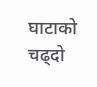घाटाको चढ्दो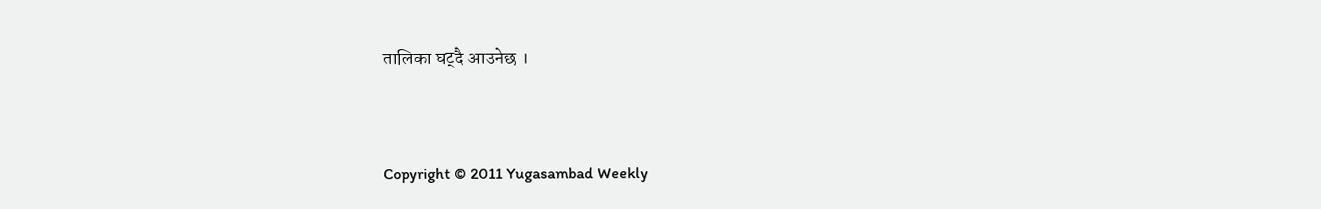तालिका घट्दै आउनेछ ।


Copyright © 2011 Yugasambad Weekly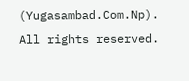(Yugasambad.Com.Np). All rights reserved.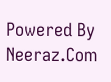Powered By Neeraz.Com